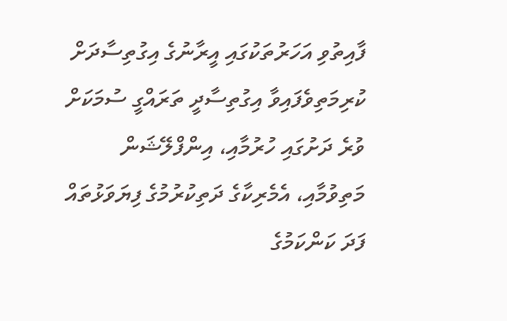ފާއިތުވި އަހަރުތަކުގައި އީރާނުގެ އިގުތިސާދަށް ކުރިމަތިވެފައިވާ އިގުތިސާދީ ތަރައްގީ ސުމަކަށް ވުރެ ދަށުގައި ހުރުމާއި، އިންފްލޭޝަން މަތިވުމާއި، އެމެރިކާގެ ދަތިކުރުމުގެ ފިޔަވަޅުތައް ފަދަ ކަންކަމުގެ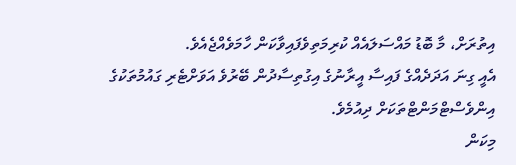އިތުރަށް، މާ ބޮޑު މައްސަލައެއް ކުރިމަތިވެފައިވާކަން ހާމަވެއްޖެއެވެ.
އެއީ ގިނަ އަދަދެއްގެ ފައިސާ އީރާނުގެ އިގުތިސާދުން ބޭރުވެ އަވަށްޓެރި ގައުމުތަކުގެ އިންވެސްޓްމަންޓްތަކަށް ދިއުމެވެ.
މިކަން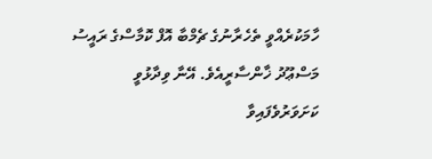ހާމަކުރެއްވީ ތެހެރާނުގެ ޗެމްބާ އޮފް ކޮމާސްގެ ރައީސު މަސްޢޫދު ޚާންސާރީއެވެ. އޭނާ ވިދާޅުވީ ކަށަވަރުވެފައިވާ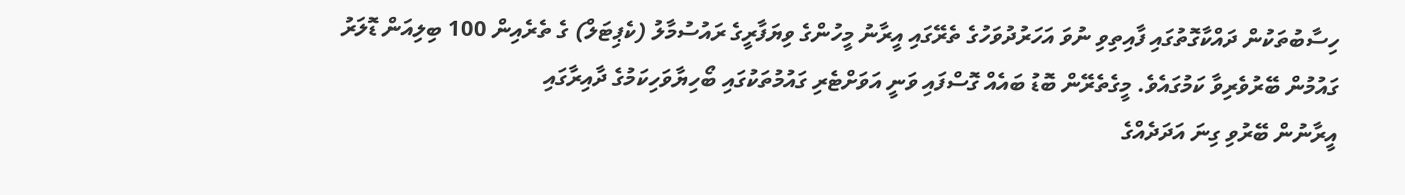ހިސާބުތަކުން ދައްކާގޮތުގައި ފާއިތިވި ނުވަ އަހަރުދުވަހުގެ ތެރޭގައި އީރާނު މީހުންގެ ވިޔަފާރީގެ ރައުސުމާލު (ކެޕިޓަލް) ގެ ތެރެއިން 100 ބިލިއަން ޑޮލަރު ގައުމުން ބޭރުވެރިވާ ކަމުގައެވެ. މީގެތެރޭން ބޮޑު ބައެއް ގޮސްފައި ވަނީ އަވަށްޓެރި ގައުމުތަކުގައި ބޯހިޔާވަހިކަމުގެ ދާއިރާގައި
އީރާނުން ބޭރުވި ގިނަ އަދަދެއްގެ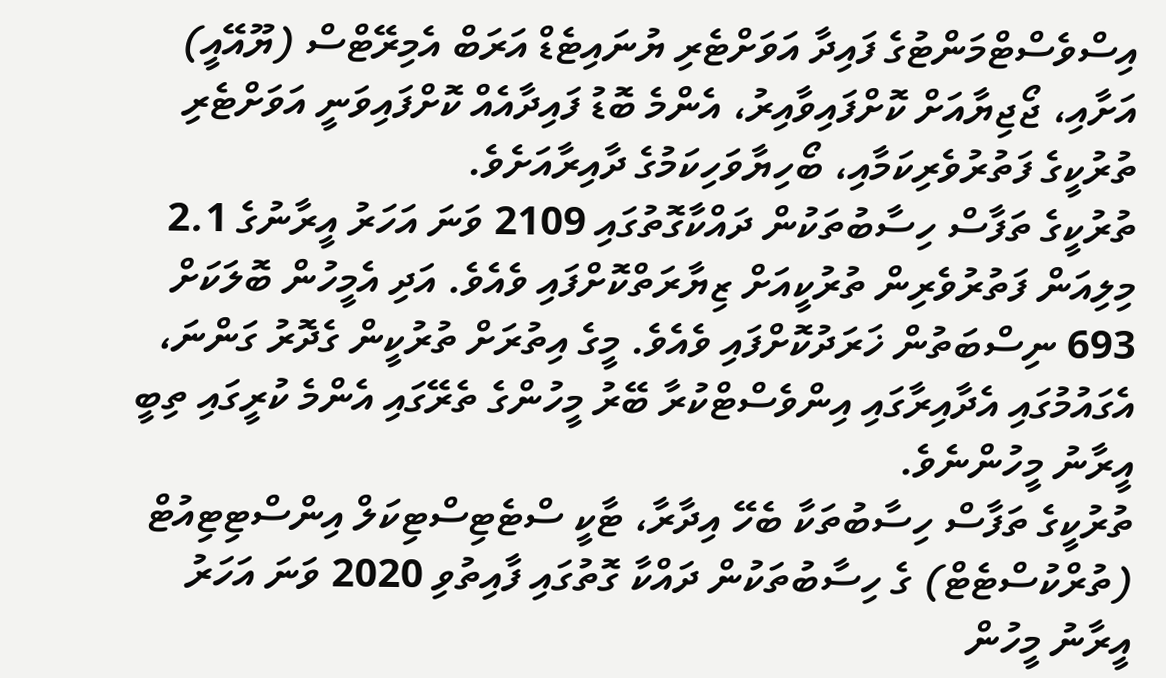އިސްވެސްޓްމަންޓުގެ ފައިދާ އަވަށްޓެރި ޔުނައިޓެޑް އަރަބް އެމިރޭޓްސް (ޔޫއޭއީ) އަށާއި، ޖޯޖިޔާއަށް ކޮށްފައިވާއިރު، އެންމެ ބޮޑު ފައިދާއެއް ކޮށްފައިވަނީ އަވަށްޓެރި ތުރުކީގެ ފަތުރުވެރިކަމާއި، ބޯހިޔާވަހިކަމުގެ ދާއިރާއަށެވެ.
ތުރުކީގެ ތަފާސް ހިސާބުތަކުން ދައްކާގޮތުގައި 2109 ވަނަ އަހަރު އީރާނުގެ 2.1 މިލިއަން ފަތުރުވެރިން ތުރުކީއަށް ޒިޔާރަތްކޮށްފައި ވެއެވެ. އަދި އެމީހުން ބޮލަކަށް 693 ނިސްބަތުން ޚަރަދުކޮށްފައި ވެއެވެ. މީގެ އިތުރަށް ތުރުކީން ގެދޮރު ގަންނަ، އެގައުމުގައި އެދާއިރާގައި އިންވެސްޓްކުރާ ބޭރު މީހުންގެ ތެރޭގައި އެންމެ ކުރީގައި ތިބީ އީރާނު މީހުންނެވެ.
ތުރުކީގެ ތަފާސް ހިސާބުތަކާ ބެހޭ އިދާރާ، ޓާކީ ސްޓެޓިސްޓިކަލް އިންސްޓިޓިއުޓް (ތުރްކުސްޓެޓް) ގެ ހިސާބުތަކުން ދައްކާ ގޮތުގައި ފާއިތުވި 2020 ވަނަ އަހަރު އީރާނު މީހުން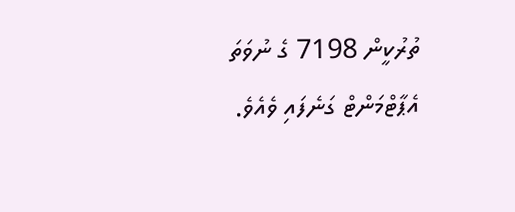ތުރުކީން 7198 ގެ ނުވަތަ އެޕާޓްމަންޓް ގަނެފައި ވެއެވެ.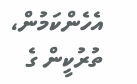އެހެންކަމުން، ތުރުކީން ގެ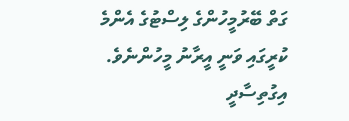ގަތް ބޭރުމީހުންގެ ލިސްޓުގެ އެންމެ ކުރީގައި ވަނީ އީރާނު މީހުންނެވެ.
އިގުތިސާދީ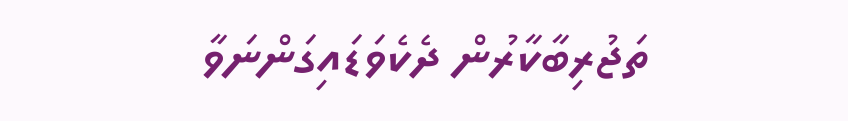ތަޖުރިބާކާރުން ދެކެވަޑައިގަންނަވާ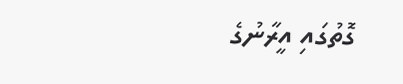ގޮތުގައި އީރާނުގެ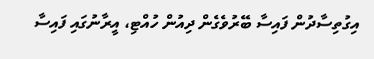އިގުތިސާދުން ފައިސާ ބޭރުވެގެން ދިއުން ހުއްޓި، އީރާނުގައި ފައިސާ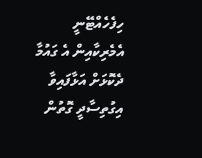ހިފެހެއްޓޭނީ އެމެރިކާއިން އެ ގައުމާ ދެކޮޅަށް އަޅާފައިވާ އިގުތިސާދީ ގޮތުން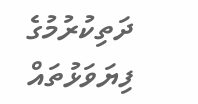ދަތިކުރުމުގެ ފިޔަވަޅުތައް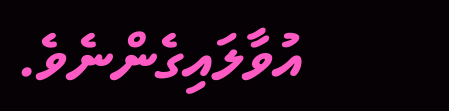އުވާލައިގެންނެވެ.